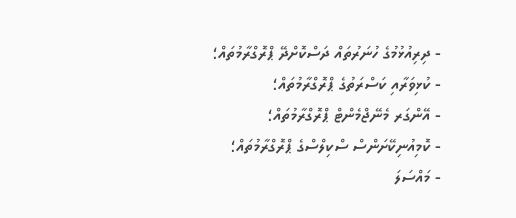- ދިރިއުޅުމުގެ ހުނަރުތައް ދަސްކޮށްދޭ ޕްރޮގްރާމުތައް؛
- ކުޅިވަރާއި ކަސްރަތުގެ ޕްރޮގްރާމުތައް؛
- އޭންގަރ މެނޭޖްމެންޓް ޕްރޮގްރާމުތައް؛
- ކޮމިއުނިކޭށަންސް ސްކިލްސްގެ ޕްރޮގްރާމުތައް؛
- މައްސަލަ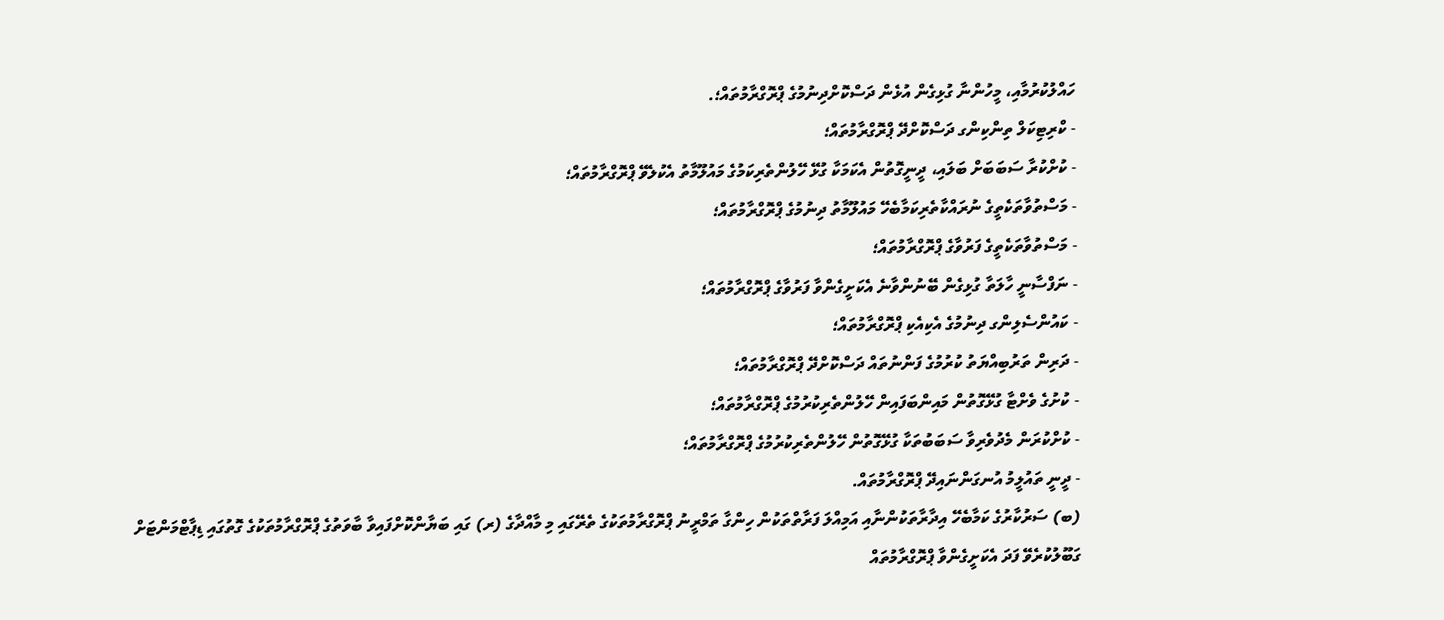ހައްލުކުރުމާއި، މީހުންނާ ގުޅިގެން އުޅެން ދަސްކޮށްދިނުމުގެ ޕްރޮގްރާމުތައް؛.
- ކްރިޓިކަލް ތިންކިންގ ދަސްކޮށްދޭ ޕްރޮގްރާމުތައް؛
- ކުށްކުރާ ސަބަބަށް ބަލައި، ދީނީގޮތުން އެކަމަކާ ގުޅޭ ހޭލުންތެރިކަމުގެ މައުލޫމާތު އެކުލެވޭ ޕްރޮގްރާމުތައް؛
- މަސްތުވާތަކެތީގެ ނުރައްކާތެރިކަމާބެހޭ މައުލޫމާތު ދިނުމުގެ ޕްރޮގްރާމުތައް؛
- މަސްތުވާތަކެތީގެ ފަރުވާގެ ޕްރޮގްރާމުތައް؛
- ނަފްސާނީ ހާލަތާ ގުޅިގެން ބޭނުންވާނެ އެކަށީގެންވާ ފަރުވާގެ ޕްރޮގްރާމުތައް؛
- ކައުންސެލިންގ ދިނުމުގެ އެކިއެކި ޕްރޮގްރާމުތައް؛
- ދަރިން ތަރުބިއްޔަތު ކުރުމުގެ ފަންނުތައް ދަސްކޮށްދޭ ޕްރޮގްރާމުތައް؛
- ކުށުގެ ވެށްޓާ ގުޅޭގޮތުން މައިންބަފައިން ހޭލުންތެރިކުރުމުގެ ޕްރޮގްރާމުތައް؛
- ކުށްކުރަން މެދުވެރިވާ ސަބަބުތަކާ ގުޅޭގޮތުން ހޭލުންތެރިކުރުމުގެ ޕްރޮގްރާމުތައް؛
- ދީނީ ތައުލީމު އުނގަންނައިދޭ ޕްރޮގްރާމުތައް.
(ބ) ސަރުކާރުގެ ކަމާބެހޭ އިދާރާތަކުންނާއި އަމިއްލަ ފަރާތްތަކުން ހިންގާ ތަމްރީނު ޕްރޮގްރާމުތަކުގެ ތެރޭގައި މި މާއްދާގެ (ރ) ގައި ބަޔާންކޮށްފައިވާ ބާވަތުގެ ޕްރޮގްރާމުތަކުގެ ގޮތުގައި ޑިޕާޓްމަންޓަށް ގަބޫލުކުރެވޭ ފަދަ އެކަށީގެންވާ ޕްރޮގްރާމުތައް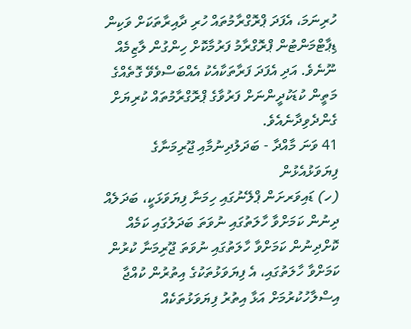ހުރިނަމަ، އެފަދަ ޕްރޮގްރާމުތައް ހުރި ދާއިރާތަކަށް ވަކިން ޑިޕާޓްމަންޓުން ޕްރޮގްރާމު ފަރުމާކޮށް ހިންގުން ލާޒިމެއް ނޫނެވެ. އަދި އެފަދަ ފަރާތަކާއެކު އެއްބަސްވެވޭ ގޮތެއްގެ މަތީން ކުޑަކުދީންނަށް ފަރުވާގެ ޕްރޮގްރާމުތައް ކުރިޔަށް ގެންދެވިދާނެއެވެ.
41 ވަނަ މާއްދާ - ބަދަލުދިނުމާއި ޖޫރިމަނާގެ ފިޔަވަޅުއެޅުން
(ހ) ޑައިވަރށަން ޕްލޭނުގައި ހިމަނާ ފިޔަވަޅަކީ، ބަދަލެއް ދިނުން ކަމަށްވާ ހާލަތުގައި ނުވަތަ ބަދަލުގައި ކަމެއް ކޮށްދިނުން ކަމަށްވާ ހާލަތުގައި ނުވަތަ ޖޫރިމަނާ ކުރުން ކަމަށްވާ ހާލަތުގައި، އެ ފިޔަވަޅުތަކުގެ އިތުރުން ކުއްޖާ އިސްލާހުކުރުމަށް އަޅާ އިތުރު ފިޔަވަޅުތަކެއް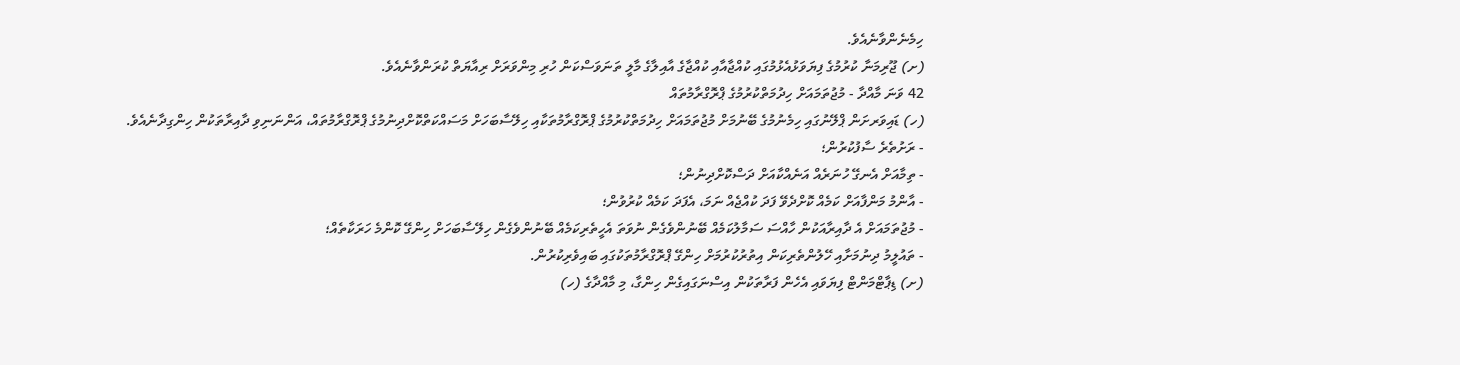ހިމެނެންވާނެއެވެ.
(ށ) ޖޫރިމަނާ ކުރުމުގެ ފިޔަވަޅުއެޅުމުގައި ކުއްޖާއާއި ކުއްޖާގެ އާއިލާގެ މާލީ ތަނަވަސްކަން ހުރި މިންވަރަށް ރިއާޔަތް ކުރަންވާނެއެވެ.
42 ވަނަ މާއްދާ - މުޖުތަމައަށް ހިދުމަތްކުރުމުގެ ޕްރޮގްރާމުތައް
(ހ) ޑައިވަރށަން ޕްލޭނުގައި ހިމެނުމުގެ ބޭނުމަށް މުޖުތަމައަށް ހިދުމަތްކުރުމުގެ ޕްރޮގްރާމުތަކާއި ހިލޭސާބަހަށް މަސައްކަތްކޮށްދިނުމުގެ ޕްރޮގްރާމުތައް، އަންނަނިވި ދާއިރާތަކުން ހިންގިދާނެއެވެ.
- ރަށުތެރެ ސާފުކުރުން؛
- ތިމާއަށް އެނގޭ ހުނަރެއް އަނެއްކާއަށް ދަސްކޮށްދިނުން؛
- އާންމު މަންފާއަށް ކަމެއް ކޮށްދެވޭ ފަދަ ކުއްޖެއް ނަމަ، އެފަދަ ކަމެއް ކުރުވުން؛
- މުޖުތަމައަށް އެ ދާއިރާއަކުން ހާއްސަ ސަމާލުކަމެއް ބޭނުންވެގެން ނުވަތަ އެހީތެރިކަމެއް ބޭނުންވެގެން ހިލޭސާބަހަށް ހިންގޭ ކޮންމެ ހަރަކާތެއް؛
- ތައުލީމު ދިނުމަށާއި ހޭލުންތެރިކަން އިތުރުކުރުމަށް ހިންގޭ ޕްރޮގްރާމުތަކުގައި ބައިވެރިކުރުން.
(ށ) ޑިޕާޓްމަންޓް ފިޔަވައި އެހެން ފަރާތަކުން އިސްނަގައިގެން ހިންގާ، މި މާއްދާގެ (ހ)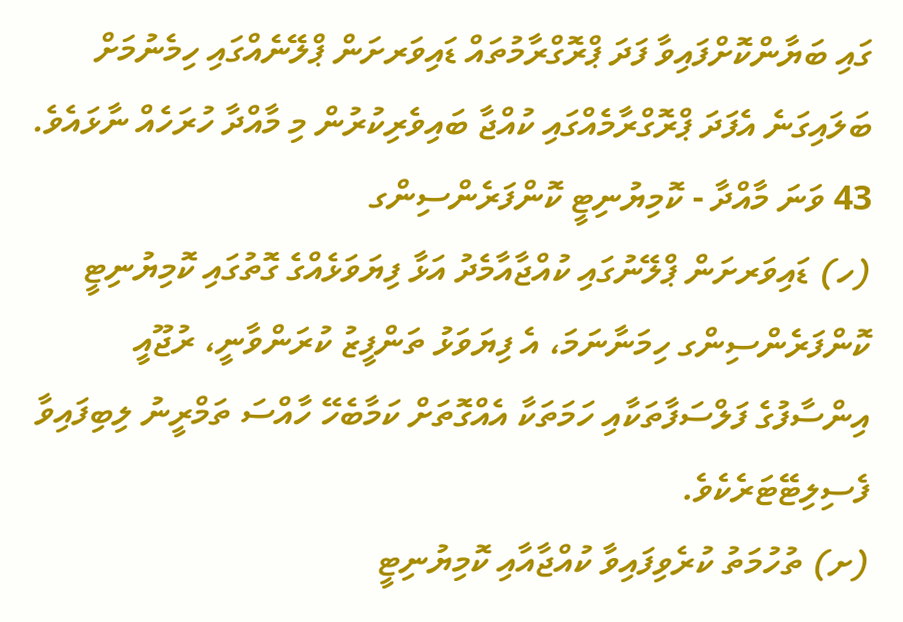ގައި ބަޔާންކޮށްފައިވާ ފަދަ ޕްރޮގްރާމުތައް ޑައިވަރށަން ޕްލޭނެއްގައި ހިމެނުމަށް ބަލައިގަނެ އެފަދަ ޕްރޮގްރާމެއްގައި ކުއްޖާ ބައިވެރިކުރުން މި މާއްދާ ހުރަހެއް ނާޅައެވެ.
43 ވަނަ މާއްދާ - ކޮމިޔުނިޓީ ކޮންފަރެންސިންގ
(ހ) ޑައިވަރށަން ޕްލޭނުގައި ކުއްޖާއާމެދު އަޅާ ފިޔަވަޅެއްގެ ގޮތުގައި ކޮމިޔުނިޓީ ކޮންފަރެންސިންގ ހިމަނާނަމަ، އެ ފިޔަވަޅު ތަންފީޒު ކުރަންވާނީ، ރުޖޫއީ އިންސާފުގެ ފަލްސަފާތަކާއި ހަމަތަކާ އެއްގޮތަށް ކަމާބެހޭ ހާއްސަ ތަމްރީނު ލިބިފައިވާ ފެސިލިޓޭޓަރެކެވެ.
(ށ) ތުހުމަތު ކުރެވިފައިވާ ކުއްޖާއާއި ކޮމިޔުނިޓީ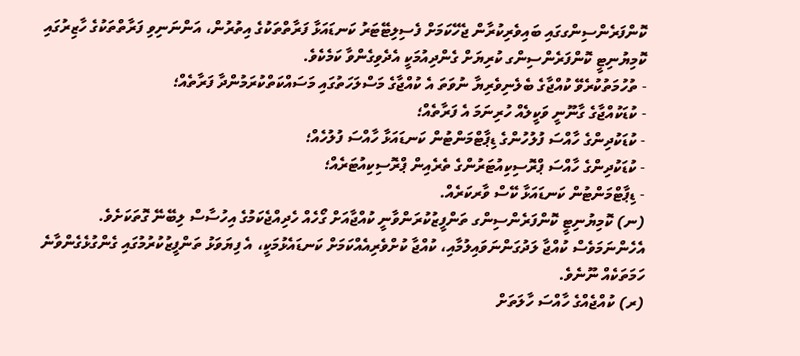ކޮންފަރެންސިންގގައި ބައިވެރިކުރާން ޖެހޭކަމަށް ފެސިލިޓޭޓަރު ކަނޑައަޅާ ފަރާތްތަކުގެ އިތުރުން، އަންނަނިވި ފަރާތްތަކުގެ ހާޒިރުގައި ކޮމިޔުނިޓީ ކޮންފަރެންސިންގ ކުރިޔަށް ގެންދިއުމަކީ އެދެވިގެންވާ ކަމެކެވެ.
- ތުހުމަތުކުރެވޭ ކުއްޖާގެ ބެލެނިވެރިޔާ ނުވަތަ އެ ކުއްޖާގެ މަސްލަހަތުގައި މަސައްކަތްކުރަމުންދާ ފަރާތެއް؛
- ކުޑަކުއްޖާގެ ގާނޫނީ ވަކީލެއް ހުރިނަމަ އެ ފަރާތެއް؛
- ކުޑަކުދިންގެ ހާއްސަ ފުލުހުންގެ ޑިޕާޓްމަންޓުން ކަނޑައަޅާ ހާއްސަ ފުލުހެއް؛
- ކުޑަކުދިންގެ ހާއްސަ ޕްރޮސިކިއުޓަރުންގެ ތެރެއިން ޕްރޮސިކިއުޓަރެއް؛
- ޑިޕާޓްމަންޓުން ކަނޑައަޅާ ކޭސް ވާރކަރެއް.
(ނ) ކޮމިޔުނިޓީ ކޮންފަރެންސިންގ ތަންފީޒުކުރަންވާނީ ކުއްޖާއަށް ގޯހެއް ހެދިއްޖެކަމުގެ އިހުސާސް ލިބޭނޭ ގޮތަކަށެވެ. އެހެންނަމަވެސް ކުއްޖާ ލަދުގަންނަވައިލުމާއި، ކުއްޖާ ކުށްވެރިއެއްކަމަށް ކަނޑައެޅުމަކީ، އެ ފިޔަވަޅު ތަންފީޒުކުރުމުގައި ގެންގުޅެގެންވާނެ ހަމަތަކެއް ނޫނެވެ.
(ރ) ކުއްޖެއްގެ ހާއްސަ ހާލަތަށް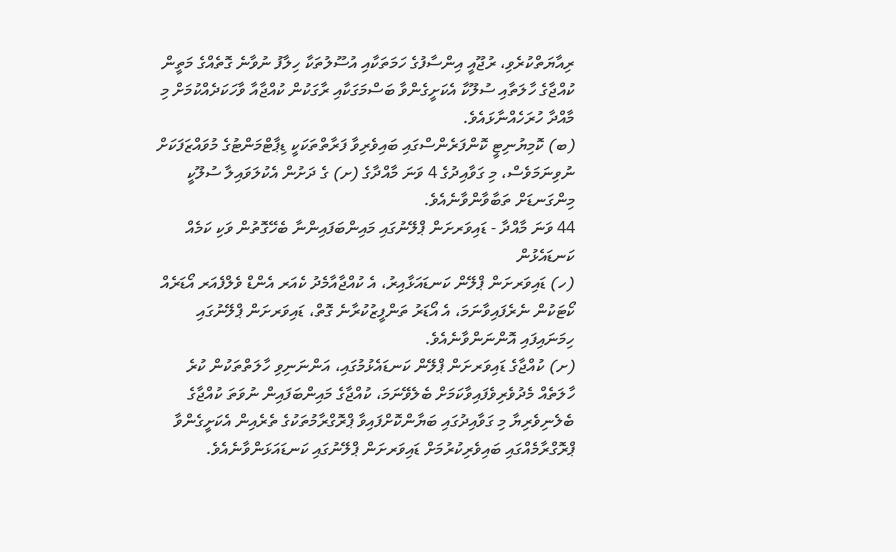ރިއާޔަތްކުރެވި، ރުޖޫއީ އިންސާފުގެ ހަމަތަކާއި އުސޫލުތަކާ ހިލާފު ނުވާނެ ގޮތެއްގެ މަތީން ކުއްޖާގެ ހާލަތާއި ސުލޫކާ އެކަށީގެންވާ ބަސްމަގަކާއި ރާގަކުން ކުއްޖާއާ ވާހަކަދެއްކުމަށް މި މާއްދާ ހުރަހެއްނާޅައެވެ.
(ބ) ކޮމިޔުނިޓީ ކޮންފަރެންސްގައި ބައިވެރިވާ ފަރާތްތަކަކީ ޑިޕާޓްމަންޓުގެ މުވައްޒަފަކަށް ނުވިނަމަވެސް، މި ގަވާއިދުގެ 4 ވަނަ މާއްދާގެ (ށ) ގެ ދަށުން އެކުލަވައިލާ ސުލޫކީ މިންގަނޑަށް ތަބާވާންވާނެއެވެ.
44 ވަނަ މާއްދާ - ޑައިވަރށަން ޕްލޭނުގައި މައިންބަފައިންނާ ބެހޭގޮތުން ވަކި ކަމެއް ކަނޑައެޅުން
(ހ) ޑައިވަރށަން ޕްލޭން ކަނޑައަޅާއިރު، އެ ކުއްޖާއާމެދު ކެއަރ އެންޑް ވެލްފެއަރ އޯޑަރެއް ކޯޓަކުން ނެރެފައިވާނަމަ، އެ އޯޑަރު ތަންފީޒުކުރާނެ ގޮތް، ޑައިވަރށަން ޕްލޭނުގައި ހިމަނައިފައި އޮންނަންވާނެއެވެ.
(ށ) ކުއްޖާގެ ޑައިވަރށަން ޕްލޭން ކަނޑައެޅުމުގައި، އަންނަނިވި ހާލަތްތަކުން ކުރެ ހާލަތެއް މެދުވެރިވެފައިވާކަމަށް ބެލެވޭނަމަ، ކުއްޖާގެ މައިންބަފައިން ނުވަތަ ކުއްޖާގެ ބެލެނިވެރިޔާ މި ގަވާއިދުގައި ބަޔާންކޮށްފައިވާ ޕްރޮގްރާމުތަކުގެ ތެރެއިން އެކަށީގެންވާ ޕްރޮގްރާމެއްގައި ބައިވެރިކުރުމަށް ޑައިވަރށަން ޕްލޭނުގައި ކަނޑައަޅަންވާނެއެވެ.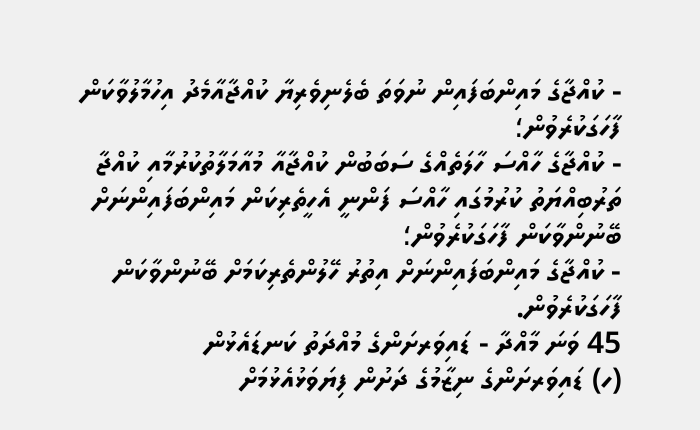- ކުއްޖާގެ މައިންބަފައިން ނުވަތަ ބެލެނިވެރިޔާ ކުއްޖާއާމެދު އިހުމާލުވާކަން ފާހަގަކުރެވުން؛
- ކުއްޖާގެ ހާއްސަ ހާލަތެއްގެ ސަބަބުން ކުއްޖާއާ މުއާމަލާތުކުރުމާއި ކުއްޖާ ތަރުބިއްޔަތު ކުރުމުގައި ހާއްސަ ފަންނީ އެހީތެރިކަން މައިންބަފައިންނަށް ބޭނުންވާކަން ފާހަގަކުރެވުން؛
- ކުއްޖާގެ މައިންބަފައިންނަށް އިތުރު ހޭލުންތެރިކަމަށް ބޭނުންވާކަން ފާހަގަކުރެވުން.
45 ވަނަ މާއްދާ - ޑައިވަރށަންގެ މުއްދަތު ކަނޑައެޅުން
(ހ) ޑައިވަރށަންގެ ނިޒާމުގެ ދަށުން ފިޔަވަޅުއެޅުމަށް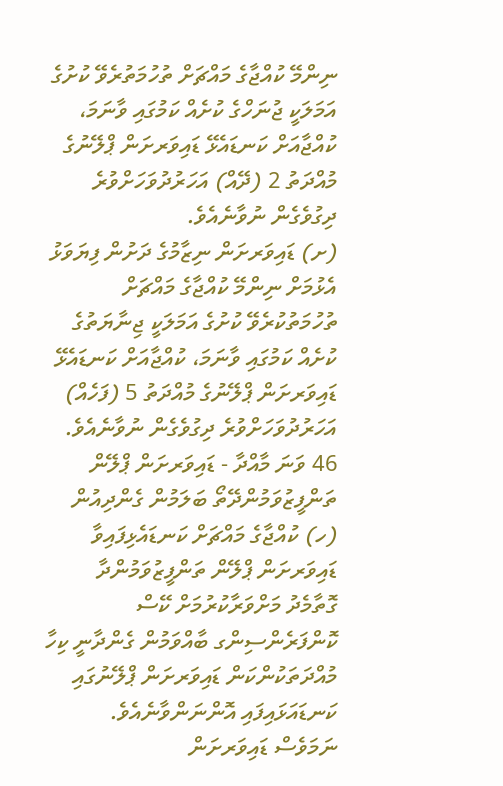ނިންމޭ ކުއްޖާގެ މައްޗަށް ތުހުމަތުރެވޭ ކުށުގެ އަމަލަކީ ޖުނަހްގެ ކުށެއް ކަމުގައި ވާނަމަ، ކުއްޖާއަށް ކަނޑައެޅޭ ޑައިވަރށަން ޕްލޭނުގެ މުއްދަތު 2 (ދޭއް) އަހަރުދުވަހަށްވުރެ ދިގުވެގެން ނުވާނެއެވެ.
(ށ) ޑައިވަރށަން ނިޒާމުގެ ދަށުން ފިޔަވަޅު އެޅުމަށް ނިންމޭ ކުއްޖާގެ މައްޗަށް ތުހުމަތުކުރެވޭ ކުށުގެ އަމަލަކީ ޖިނާޔަތުގެ ކުށެއް ކަމުގައި ވާނަމަ، ކުއްޖާއަށް ކަނޑައެޅޭ ޑައިވަރށަން ޕްލޭނުގެ މުއްދަތު 5 (ފަހެއް) އަހަރުދުވަހަށްވުރެ ދިގުވެގެން ނުވާނެއެވެ.
46 ވަނަ މާއްދާ - ޑައިވަރށަން ޕްލޭން ތަންފީޒުވަމުންދޭތޯ ބަލަމުން ގެންދިއުން
(ހ) ކުއްޖާގެ މައްޗަށް ކަނޑައެޅިފައިވާ ޑައިވަރށަން ޕްލޭން ތަންފީޒުވަމުންދާ ގޮތާމެދު މަށްވަރާކުރުމަށް ކޭސް ކޮންފަރެންސިންގ ބާއްވަމުން ގެންދާނީ ކިހާ މުއްދަތަކުންކަން ޑައިވަރށަން ޕްލޭނުގައި ކަނޑައަޅައިފައި އޮންނަންވާނެއެވެ. ނަމަވެސް ޑައިވަރށަން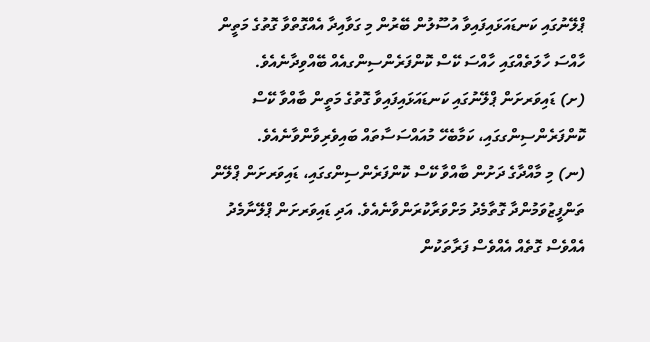ޕްލޭނުގައި ކަނޑައަޅައިފައިވާ އުސޫލުން ބޭރުން މި ގަވާއިދާ އެއްގޮތްވާ ގޮތުގެ މަތީން ހާއްސަ ހާލަތެއްގައި ހާއްސަ ކޭސް ކޮންފަރެންސިންގއެއް ބޭއްވިދާނެއެވެ.
(ށ) ޑައިވަރށަން ޕްލޭނުގައި ކަނޑައަޅައިފައިވާ ގޮތުގެ މަތީން ބާއްވާ ކޭސް ކޮންފަރެންސިންގގައި، ކަމާބެހޭ މުއައްސަސާތައް ބައިވެރިވާންވާނެއެވެ.
(ނ) މި މާއްދާގެ ދަށުން ބާއްވާ ކޭސް ކޮންފަރެންސިންގގައި، ޑައިވަރށަން ޕްލޭން ތަންފީޒުވަމުންދާ ގޮތާމެދު މަށްވަރާކުރަންވާނެއެވެ. އަދި ޑައިވަރށަން ޕްލޭނާމެދު އެއްވެސް ގޮތެއް އެއްވެސް ފަރާތަކުން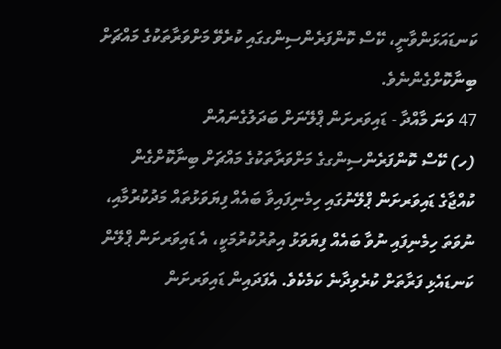ކަނޑައަޅަންވާނީ، ކޭސް ކޮންފަރެންސިންގގައި ކުރެވޭ މަށްވަރާތަކުގެ މައްޗަށް ބިނާކޮށްގެންނެވެ.
47 ވަނަ މާއްދާ - ޑައިވަރށަން ޕްލޭނަށް ބަދަލުގެނައުން
(ހ) ކޭސް ކޮންފަރެންސިންގގެ މަށްވަރާތަކުގެ މައްޗަށް ބިނާކޮށްގެން ކުއްޖާގެ ޑައިވަރށަން ޕްލޭނުގައި ހިމެނިފައިވާ ބައެއް ފިޔަވަޅުތައް މަދުކުރުމާއި، ނުވަތަ ހިމެނިފައި ނުވާ ބައެއް ފިޔަވަޅު އިތުރުކުރުމަކީ، އެ ޑައިވަރށަން ޕްލޭން ކަނޑައެޅި ފަރާތަށް ކުރެވިދާނެ ކަމެކެވެ. އެފަދައިން ޑައިވަރށަން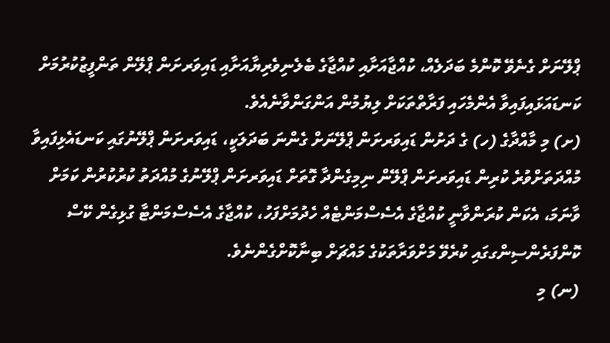ޕްލޭނަށް ގެނެވޭ ކޮންމެ ބަދަލެއް، ކުއްޖާއަށާއި ކުއްޖާގެ ބެލެނިވެރިޔާއަށާއި ޑައިވަރށަން ޕްލޭން ތަންފީޒުކުރުމަށް ކަނޑައަޅައިފައިވާ އެންމެހައި ފަރާތްތަކަށް ލިޔުމުން އަންގަންވާނެއެވެ.
(ށ) މި މާއްދާގެ (ހ) ގެ ދަށުން ޑައިވަރށަން ޕްލޭނަށް ގެންނަ ބަދަލަކީ، ޑައިވަރށަން ޕްލޭނުގައި ކަނޑައެޅިފައިވާ މުއްދަތަށްވުރެ ކުރިން ޑައިވަރށަން ޕްލޭން ނިމިގެންދާ ގޮތަށް ޑައިވަރށަން ޕްލޭނުގެ މުއްދަތު ކުރުކުރުން ކަމަށް ވާނަމަ، އެކަން ކުރަންވާނީ ކުއްޖާގެ އެސެސްމަންޓެއް ހެދުމަށްފަހު، ކުއްޖާގެ އެސެސްމަންޓާ ގުޅިގެން ކޭސް ކޮންފަރެންސިންގގައި ކުރެވޭ މަށްވަރާތަކުގެ މައްޗަށް ބިނާކޮށްގެންނެވެ.
(ނ) މި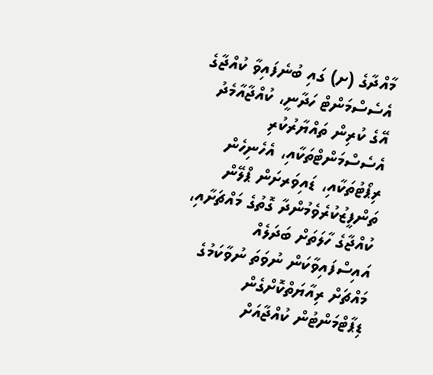މާއްދާގެ (ށ) ގައި ބުނެފައިވާ ކުއްޖާގެ އެސެސްމަންޓް ހަދާނީ، ކުއްޖާއާމެދު އޭގެ ކުރިން ތައްޔާރުކުރި އެސެސްމަންޓްތަކާއި، އެހެނިހެން ރިޕޯޓުތަކާއި، ޑައިވަރށަން ޕްލޭން ތަންފީޒުކުރެވެމުންދާ ގޮތުގެ މައްޗަށާއި، ކުއްޖާގެ ހާލަތަށް ބަދަލެއް އައިސްފައިވާކަން ނުވަތަ ނުވާކަމުގެ މައްޗަށް ރިއާޔަތްކޮށްގެން ޑިޕާޓްމަންޓުން ކުއްޖާއަށް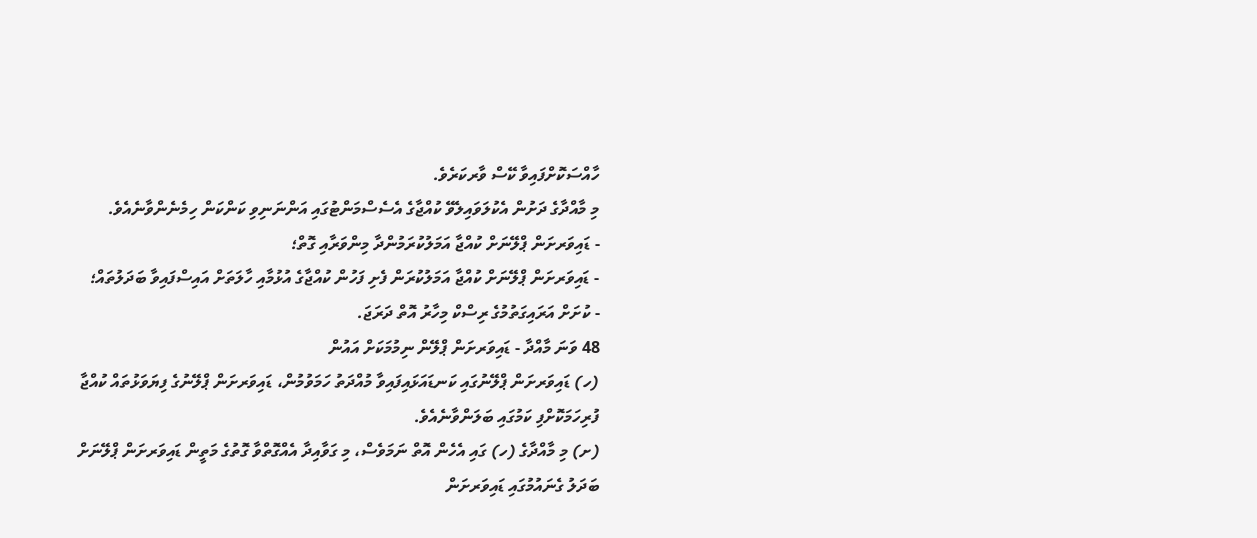ހާއްސަކޮށްފައިވާ ކޭސް ވާރކަރެވެ.
މި މާއްދާގެ ދަށުން އެކުލަވައިލެވޭ ކުއްޖާގެ އެސެސްމަންޓުގައި އަންނަނިވި ކަންކަން ހިމެނެންވާނެއެވެ.
- ޑައިވަރށަން ޕްލޭނަށް ކުއްޖާ އަމަލުކުރަމުންދާ މިންވަރާއި ގޮތް؛
- ޑައިވަރށަން ޕްލޭނަށް ކުއްޖާ އަމަލުކުރަން ފެށި ފަހުން ކުއްޖާގެ އުޅުމާއި ހާލަތަށް އައިސްފައިވާ ބަދަލުތައް؛
- ކުށަށް އަރައިގަތުމުގެ ރިސްކް މިހާރު އޮތް ދަރަޖަ.
48 ވަނަ މާއްދާ - ޑައިވަރށަން ޕްލޭން ނިމުމަކަށް އައުން
(ހ) ޑައިވަރށަން ޕްލޭނުގައި ކަނޑައަޅައިފައިވާ މުއްދަތު ހަމަވުމުން، ޑައިވަރށަން ޕްލޭނުގެ ފިޔަވަޅުތައް ކުއްޖާ ފުރިހަމަކޮށްފި ކަމުގައި ބަލަންވާނެއެވެ.
(ށ) މި މާއްދާގެ (ހ) ގައި އެހެން އޮތް ނަމަވެސް، މި ގަވާއިދާ އެއްގޮތްވާ ގޮތުގެ މަތީން ޑައިވަރށަން ޕްލޭނަށް ބަދަލު ގެނައުމުގައި ޑައިވަރށަން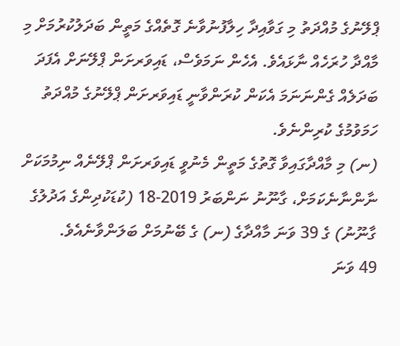ޕްލޭނުގެ މުއްދަތު މި ގަވާއިދާ ހިލާފުނުވާނެ ގޮތެއްގެ މަތީން ބަދަލުކުރުމަށް މި މާއްދާ ހުރަހެއް ނާޅައެވެ. އެހެން ނަމަވެސް، ޑައިވަރށަން ޕްލޭނަށް އެފަދަ ބަދަލެއް ގެންނަނަމަ އެކަން ކުރަންވާނީ ޑައިވަރށަން ޕްލޭނުގެ މުއްދަތު ހަމަވުމުގެ ކުރިންނެވެ.
(ނ) މި މާއްދާގައިވާ ގޮތުގެ މަތީން މެނުވީ ޑައިވަރށަން ޕްލޭނެއް ނިމުމަކަށް ނާންނާނެކަމަށް، ގާނޫނު ނަންބަރު 2019-18 (ކުޑަކުދިންގެ އަދުލުގެ ގާނޫނު) ގެ 39 ވަނަ މާއްދާގެ (ނ) ގެ ބޭނުމަށް ބަލަންވާނެއެވެ.
49 ވަނަ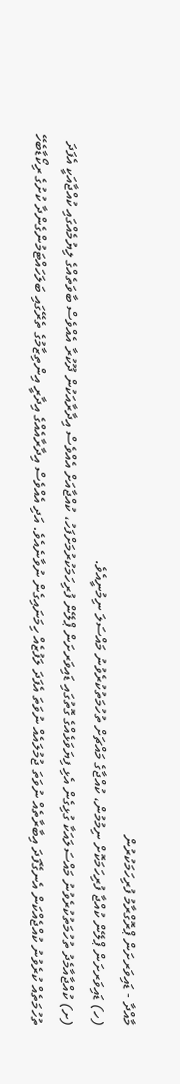މާއްދާ - ޑައިވަރށަން ޕްރޮގްރާމު ފުރިހަމަކުރުން
(ހ) ޑައިވަރށަން ޕްލޭން ކުއްޖާ ފުރިހަމަކޮށް ނިމުމުން، ކުއްޖާގެ މައްޗަށް ތުހުމަތުކުރެވުނު މައްސަލަ ނިމުނީއެވެ.
(ށ) ކުއްޖާއާމެދު ތުހުމަތުކުރެވުނު މައްސަލައަކާ ގުޅިގެން އެޅި ފިޔަވަޅެއްގެ ގޮތުގައި ޑައިވަރށަން ޕްލޭން ފުރިހަމަކުރުމަށްފަހު، ކުއްޖާއަށް އެއްވެސް އިދާރާއަކުން ދޫކުރާ އެއްވެސް ބާވަތެއްގެ ލިޔުމެއްގައި ކުއްޖާއަކީ އެފަދަ ތުހުމަތެއް ކުރެވުނު ކުއްޖެއްކަން އެނގޭފަދަ އިބާރާތެއް ނުވަތަ ޖުމުލައެއް ނުވަތަ އެފަދަ ލަފުޒެއް ހިމަނައިގެން ނުވާނެއެވެ. އަދި އެއްވެސް އިދާރާއެއްގެ އިދާރީ އިންތިޒާމުގެ ތެރޭގައި ބަލަހައްޓަމުންގެންދާ ކުށުގެ ރިކޯޑާބެހޭ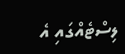ލިސްޓެއްގައި އެ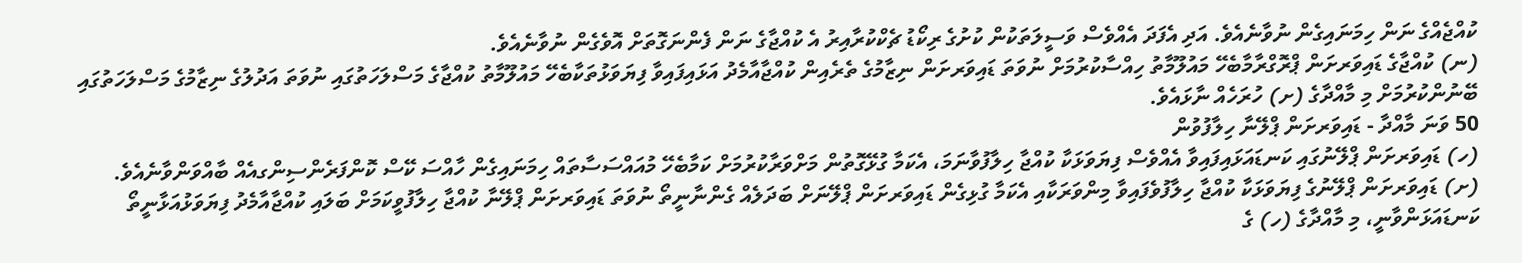ކުއްޖެއްގެ ނަން ހިމަނައިގެން ނުވާނެއެވެ. އަދި އެފަދަ އެއްވެސް ވަސީލަތަކުން ކުށުގެ ރިކޯޑު ޗެކްކުރާއިރު އެ ކުއްޖާގެ ނަން ފެންނަގޮތަށް އޮވެގެން ނުވާނެއެވެ.
(ނ) ކުއްޖާގެ ޑައިވަރށަން ޕްރޮގްރާމާބެހޭ މައުލޫމާތު ހިއްސާކުރުމަށް ނުވަތަ ޑައިވަރށަން ނިޒާމުގެ ތެރެއިން ކުއްޖާއާމެދު އަޅައިފައިވާ ފިޔަވަޅުތަކާބެހޭ މައުލޫމާތު ކުއްޖާގެ މަސްލަހަތުގައި ނުވަތަ އަދުލުގެ ނިޒާމުގެ މަސްލަހަތުގައި ބޭނުންކުރުމަށް މި މާއްދާގެ (ށ) ހުރަހެއް ނާޅައެވެ.
50 ވަނަ މާއްދާ - ޑައިވަރށަން ޕްލޭނާ ހިލާފުވުން
(ހ) ޑައިވަރށަން ޕްލޭނުގައި ކަނޑައަޅައިފައިވާ އެއްވެސް ފިޔަވަޅަކާ ކުއްޖާ ހިލާފުވާނަމަ، އެކަމާ ގުޅޭގޮތުން މަށްވަރާކުރުމަށް ކަމާބެހޭ މުއައްސަސާތައް ހިމަނައިގެން ހާއްސަ ކޭސް ކޮންފަރެންސިންގއެއް ބާއްވަންވާނެއެވެ.
(ށ) ޑައިވަރށަން ޕްލޭނުގެ ފިޔަވަޅަކާ ކުއްޖާ ހިލާފުވެފައިވާ މިންވަރަކާއި އެކަމާ ގުޅިގެން ޑައިވަރށަން ޕްލޭނަށް ބަދަލެއް ގެންނާނީތޯ ނުވަތަ ޑައިވަރށަން ޕްލޭނާ ކުއްޖާ ހިލާފުވީކަމަށް ބަލައި ކުއްޖާއާމެދު ފިޔަވަޅުއަޅާނީތޯ ކަނޑައަޅަންވާނީ، މި މާއްދާގެ (ހ) ގެ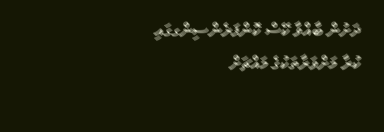ދަށުން ބާއްވާ ކޭސް ކޮންފަރެންސިންގގައި ކުރާ މަށްވަރާތަކުގެ މައްޗަށް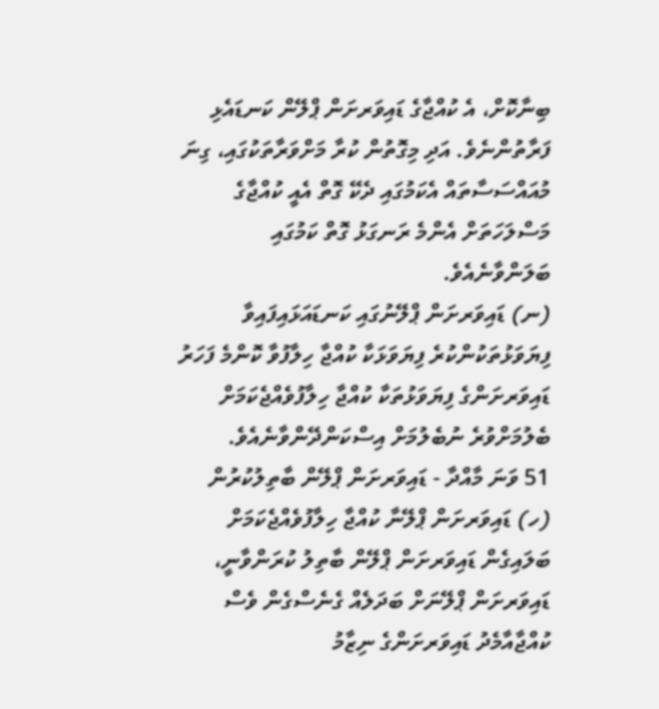ބިނާކޮށް، އެ ކުއްޖާގެ ޑައިވަރށަން ޕްލޭން ކަނޑައެޅި ފަރާތުންނެވެ. އަދި މިގޮތުން ކުރާ މަށްވަރާތަކުގައި، ގިނަ މުއައްސަސާތައް އެކަމުގައި ދެކޭ ގޮތް އެއީ ކުއްޖާގެ މަސްލަހަތަށް އެންމެ ރަނގަޅު ގޮތް ކަމުގައި ބަލަންވާނެއެވެ.
(ނ) ޑައިވަރށަން ޕްލޭނުގައި ކަނޑައަޅައިފައިވާ ފިޔަވަޅުތަކުންކުރެ ފިޔަވަޅަކާ ކުއްޖާ ހިލާފުވާ ކޮންމެ ފަހަރު ޑައިވަރށަންގެ ފިޔަވަޅުތަކާ ކުއްޖާ ހިލާފުވެއްޖެކަމަށް ބެލުމަށްވުރެ ނުބެލުމަށް އިސްކަންދޭންވާނެއެވެ.
51 ވަނަ މާއްދާ - ޑައިވަރށަން ޕްލޭން ބާތިލުކުރުން
(ހ) ޑައިވަރށަން ޕްލޭނާ ކުއްޖާ ހިލާފުވެއްޖެކަމަށް ބަލައިގެން ޑައިވަރށަން ޕްލޭން ބާތިލު ކުރަންވާނީ، ޑައިވަރށަން ޕްލޭނަށް ބަދަލެއް ގެނެސްގެން ވެސް ކުއްޖާއާމެދު ޑައިވަރށަންގެ ނިޒާމު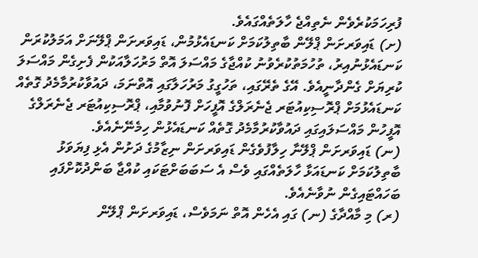ފުރިހަމަކުރެވެން ނެތިއްޖެ ހާލަތެއްގައެވެ.
(ށ) ޑައިވަރށަން ޕްލޭން ބާތިލުކަމަށް ކަނޑައެޅުމުން، ޑައިވަރށަން ޕްލޭނަށް އަމަލުކުރަން ކަނޑައެޅުނުއިރު، ތުހުމަތުކުރެވުނު ކުއްޖާގެ މައްސަލަ އޮތް މަރުހަލާއަކުން ފެށިގެން މައްސަލަ ކުރިޔަށް ގެންދާނީއެވެ. އޭގެ ތެރޭގައި، ތަހުގީގު މަރުހަލާގައި އޮތްނަމަ، ދައުވާކުރުމާމެދު ގޮތެއް ކަނޑައެޅުމަށް ޕްރޮސިކިއުޓަރ ޖެނެރަލްގެ އޮފީހަށް ފޮނުވުމާއި، ޕްރޮސިކިއުޓަރ ޖެނެރަލްގެ އޮފީހުން މައްސަލައިގައި ދައުވާކުރުމާމެދު ގޮތެއް ކަނޑައެޅުން ހިމެނޭނެއެވެ.
(ނ) ޑައިވަރށަން ޕްލޭނާ ހިލާފުވެގެން ޑައިވަރށަން ނިޒާމުގެ ދަށުން އެޅި ފިޔަވަޅު ބާތިލުކަމަށް ކަނޑައަޅާ ހާލަތެއްގައި ވެސް އެ ސަބަބަށްޓަކައި ކުއްޖާ ބަންދުކޮށްފައި ބަހައްޓައިގެން ނުވާނެއެވެ.
(ރ) މި މާއްދާގެ (ނ) ގައި އެހެން އޮތް ނަމަވެސް، ޑައިވަރށަން ޕްލޭން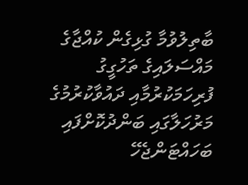ބާތިލުވުމާ ގުޅިގެން ކުއްޖާގެ މައްސަލައިގެ ތަހުގީގު ފުރިހަމަކުރުމާއި ދައުވާކުރުމުގެ މަރުހަލާގައި ބަންދުކޮށްފައި ބަހައްޓަންޖެހޭ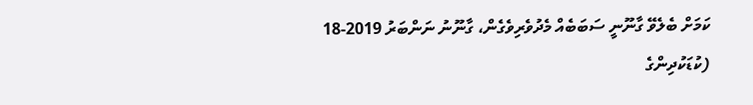ކަމަށް ބެލެވޭ ގާނޫނީ ސަބަބެއް މެދުވެރިވެގެން، ގާނޫނު ނަންބަރު 2019-18 (ކުޑަކުދިންގެ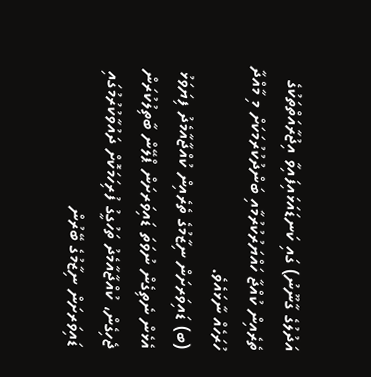އަދުލުގެ ގާނޫނު) ގައި ކަނޑައަޅައިފައިވާ އިޖުރާއަތްތަކުގެ ތެރެއިން ކުއްޖާ ހައްޔަރުކުރުމާއި ބަންދުކުރުމަކަށް މި މާއްދާ ހުރަހެއް ނާޅައެވެ.
(ބ) ޑައިވަރށަން ނިޒާމުގެ ތެރެއިން ކުއްޖާއާމެދު ފިޔަވަޅު އެޅެން ނެތިގެން ނުވަތަ ޑައިވަރށަން ޕްލޭން ބާތިލުކުރަން ޖެހިގެން، ކުއްޖާއާމެދު ތަހުގީގު ފުރިހަމަކޮށް ދައުވާކުރުމުގައި ޑައިވަރށަން ނިޒާމުގެ ބޭރުން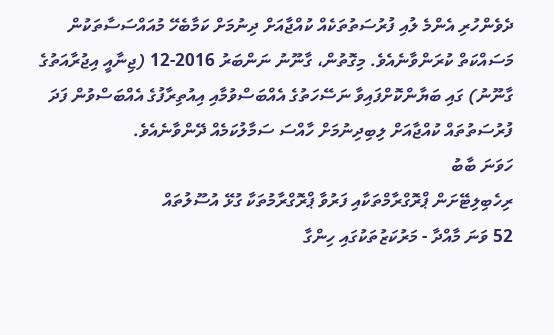ދެވެންހުރި އެންމެ ލުއި ފުރުސަތުތަކެއް ކުއްޖާއަށް ދިނުމަށް ކަމާބެހޭ މުއައްސަސާތަކުން މަސައްކަތް ކުރަންވާނެއެވެ. މިގޮތުން، ގާނޫނު ނަންބަރު 2016-12 (ޖިނާއީ އިޖުރާއަތުގެ ގާނޫނު) ގައި ބަޔާންކޮށްފައިވާ ނަސޭހަތުގެ އެއްބަސްވުމާއި އިއުތިރާފުގެ އެއްބަސްވުން ފަދަ ފުރުސަތުތައް ކުއްޖާއަށް ލިބިދިނުމަށް ހާއްސަ ސަމާލުކަމެއް ދޭންވާނެއެވެ.
ހަވަނަ ބާބު
ރިހެބިލިޓޭށަން ޕްރޮގްރާމްތަކާއި ފަރުވާ ޕްރޮގްރާމުތަކާ ގުޅޭ އުސޫލުތައް
52 ވަނަ މާއްދާ - މަރުކަޒުތަކުގައި ހިންގާ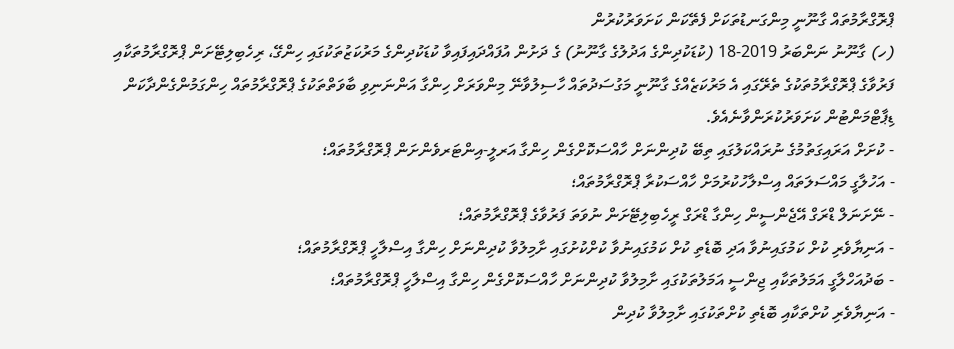ޕްރޮގްރާމުތައް ގާނޫނީ މިންގަނޑުތަކަށް ފެތޭކަން ކަށަވަރުކުރުން
(ހ) ގާނޫނު ނަންބަރު 2019-18 (ކުޑަކުދިންގެ އަދުލުގެ ގާނޫނު) ގެ ދަށުން އުފައްދައިފައިވާ ކުޑަކުދިންގެ މަރުކަޒުތަކުގައި ހިންގޭ، ރިހެބިލިޓޭށަން ޕްރޮގްރާމުތަކާއި ފަރުވާގެ ޕްރޮގްރާމުތަކުގެ ތެރޭގައި އެ މަރުކަޒެއްގެ ގާނޫނީ މަގުސަދުތައް ހާސިލުވާނޭ މިންވަރަށް ހިންގާ އަންނަނިވި ބާވަތްތަކުގެ ޕްރޮގްރާމުތައް ހިންގަމުންގެންދާކަން ޑިޕާޓްމަންޓުން ކަށަވަރުކުރަންވާނެއެވެ.
- ކުށަށް އަރައިގަތުމުގެ ނުރައްކަލުގައި ތިބޭ ކުދިންނަށް ހާއްސަކޮށްގެން ހިންގާ އަރލީ-އިންޓަރވެންށަން ޕްރޮގްރާމުތައް؛
- އަހުލާގީ މައްސަލަތައް އިސްލާހުކުރުމަށް ހާއްސަކުރާ ޕްރޮގްރާމުތައް؛
- ނޭށަނަލް ޑްރަގް އޭޖެންސީން ހިންގާ ޑްރަގް ރީހެބިލިޓޭށަން ނުވަތަ ފަރުވާގެ ޕްރޮގްރާމުތައް؛
- އަނިޔާވެރި ކުށް ކަމުގައިނުވާ އަދި ބޮޑެތި ކުށް ކަމުގައިނުވާ ކުށްކުށުގައި ށާމިލުވާ ކުދިންނަށް ހިންގާ އިސްލާހީ ޕްރޮގްރާމުތައް؛
- ބަދުއަހްލާގީ އަމަލުތަކާއި ޖިންސީ އަމަލުތަކުގައި ށާމިލުވާ ކުދިންނަށް ހާއްސަކޮށްގެން ހިންގާ އިސްލާހީ ޕްރޮގްރާމުތައް؛
- އަނިޔާވެރި ކުށްތަކާއި ބޮޑެތި ކުށްތަކުގައި ށާމިލުވާ ކުދިން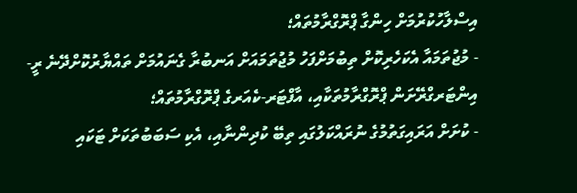އިސްލާހުކުރުމަށް ހިންގާ ޕްރޮގްރާމުތައް؛
- މުޖުތަމައާ އެކަހެރިކޮށް ތިބުމަށްފަހު މުޖުތަމައަށް އަނބުރާ ގެނައުމަށް ތައްޔާރުކޮށްދޭނެ ރީ-އިންޓަރގްރޭށަން ޕްރޮގްރާމުތަކާއި، އާފްޓަރ-ކެއަރގެ ޕްރޮގްރާމުތައް؛
- ކުށަށް އަރައިގަތުމުގެ ނުރައްކަލުގައި ތިބޭ ކުދިންނާއި، އެކި ސަބަބުތަކަށް ޓަކައި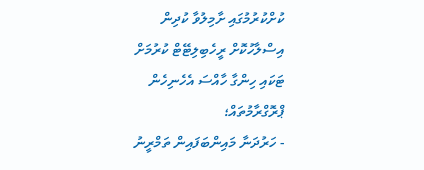ކުށްކުރުމުގައި ށާމިލުވާ ކުދިން އިސްލާހުކޮށް ރީހެބިލިޓޭޓް ކުރުމަށް ޓަކައި ހިންގާ ހާއްސަ އެހެނިހެން ޕްރޮގްރާމުތައް؛
- ހަރުދަނާ މައިންބަފައިން ތަމްރީނު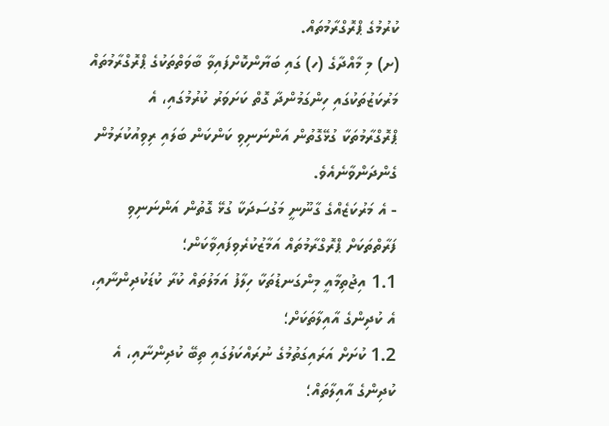ކުރުމުގެ ޕްރޮގްރާމުތައް.
(ށ) މި މާއްދާގެ (ހ) ގައި ބަޔާންކޮށްފައިވާ ބާވަތްތަކުގެ ޕްރޮގްރާމުތައް މަރުކަޒުތަކުގައި ހިންގަމުންދާ ގޮތް ކަށަވަރު ކުރުމުގައި، އެ ޕްރޮގްރާމުތަކާ ގުޅޭގޮތުން އަންނަނިވި ކަންކަން ބަލައި ރިވިއުކުރަމުން ގެންދަންވާނެއެވެ.
- އެ މަރުކަޒެއްގެ ގާނޫނީ މަގުސަދަކާ ގުޅޭ ގޮތުން އަންނަނިވި ފަރާތްތަކަށް ޕްރޮގްރާމުތައް އަމާޒުކުރެވިފައިވާކަން؛
1.1 އިޖުތިމާއީ މިންގަނޑުތަކާ ހިލާފު އަމަލުތައް ކުރާ ކުޑަކުދިންނާއި، އެ ކުދިންގެ އާއިލާތަކަށް؛
1.2 ކުށަށް އަރައިގަތުމުގެ ނުރައްކަލުގައި ތިބޭ ކުދިންނާއި، އެ ކުދިންގެ އާއިލާތައް؛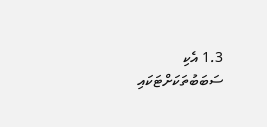1.3 އެކި ސަބަބުތަކަށްޓަކައި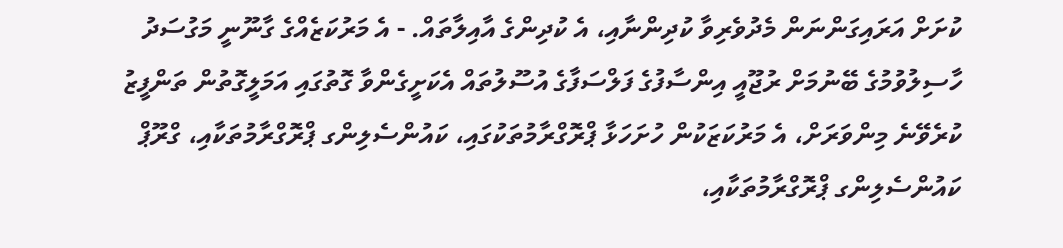ކުށަށް އަރައިގަންނަން މެދުވެރިވާ ކުދިންނާއި، އެ ކުދިންގެ އާއިލާތައް. - އެ މަރުކަޒެއްގެ ގާނޫނީ މަގުސަދު ހާސިލުވުމުގެ ބޭނުމަށް ރުޖޫއީ އިންސާފުގެ ފަލްސަފާގެ އުސޫލުތައް އެކަށީގެންވާ ގޮތުގައި އަމަލީގޮތުން ތަންފީޒު ކުރެވޭނެ މިންވަރަށް، އެ މަރުކަޒަކުން ހުށަހަޅާ ޕްރޮގްރާމުތަކުގައި، ކައުންސެލިންގ ޕްރޮގްރާމުތަކާއި، ގްރޫޕް ކައުންސެލިންގ ޕްރޮގްރާމުތަކާއި،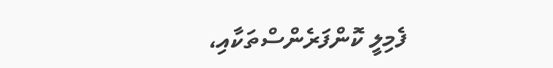ފެމިލީ ކޮންފަރެންސްތަކާއި،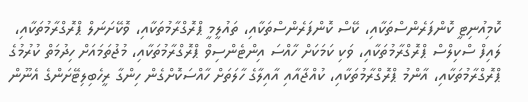ކޮމިއުނިޓީ ކޮންފަރެންސްތަކާއި، ކޭސް ކޮންފަރެންސްތަކާއި، ތައުލީމީ ޕްރޮގްރާމުތަކާއި، ވޮކޭށަނަލް ޕްރޮގްރާމުތަކާއި، ލައިފް ސްކިލްސް ޕްރޮގްރާމުތަކާއި، ވަކި ކަމަކަށް ހާއްސަ އިންޓެންސިވް ޕްރޮގްރާމުތަކާއި، މުޖުތަމައަށް ހިދުމަތް ކުރުމުގެ ޕްރޮގްރާމުތަކާއި، އާންމު ޕްރޮގްރާމުތަކާއި، ކުއްޖާއާއި އާއިލާގެ ހާލަތަށް ހާއްސަކޮށްގެން ހިންގާ ރީހެބިލިޓޭށަންގެ އެނޫން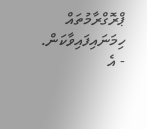ޕްރޮގްރާމުތައް ހިމަނައިފައިވާކަން.
- އެ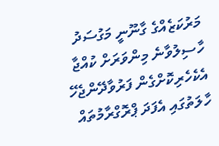މަރުކަޒެއްގެ ގާނޫނީ މަގުސަދު ހާސިލުވާނެ މިންވަރަށް ކުއްޖާ އެކެހެރިކޮށްގެން ފަރުވާދޭންޖެހޭ ހާލަތުގައި އެފަދަ ޕްރޮގްރާމުތައް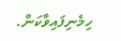ހިމެނިފައިވާކަން.